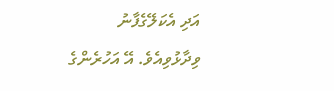އަދި އެކަލޭގެފާނު ވިދާޅުވިއެވެ. އޭ އަހުރެންގެ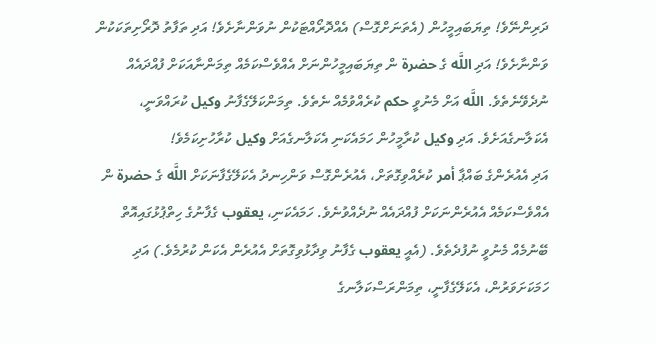ދަރިންނޭވެ! ތިޔަބައިމީހުން (އެތަނަށްގޮސް) އެއްދޮރޯއްޓަކުން ނުވަންނާށެވެ! އަދި ތަފާތު ދޮރޯށިތަކަކުން ވަންނާށެވެ! އަދި اللَّه ގެ حضرة ން ތިޔަބައިމީހުންނަށް އެއްވެސްކަމެއް ތިމަންނާއަކަށް ފުއްދައެއް ނުދެވޭނެތެވެ. اللَّه އަށް މެނުވީ حكم ކުރެއްވުމެއް ނެތެވެ. ތިމަންކަލޭގެފާނު وكيل ކުރައްވަނީ، އެކަލާނގެއަށެވެ. އަދި وكيل ކުރާމީހުން ހަމައެކަނި އެކަލާނގެއަށް وكيل ކުރާހުށިކަމެވެ!
އަދި އެއުރެންގެ ބައްޕާ أمر ކުރެއްވިގޮތަށް، އެއުރެންގޮސް ވަންހިނދު އެކަލޭގެފާނަކަށް اللَّه ގެ حضرة ން އެއްވެސްކަމެއް އެއުރެންނަކަށް ފުއްދައެއް ނުދެއްވުނެވެ. ހަމައެކަނި، يعقوب ގެފާނުގެ ހިތްޕުޅުގައިއޮތް ބޭނުމެއް މެނުވީ ނުފުދެތެވެ. (އެއީ يعقوب ގެފާނު ވިދާޅުވިގޮތަށް އެއުރެން އެކަން ކުރުމެވެ.) އަދި ހަމަކަށަވަރުން، އެކަލޭގެފާނީ، ތިމަންރަސްކަލާނގެ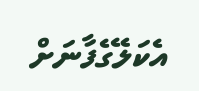އެކަލޭގެފާނަށް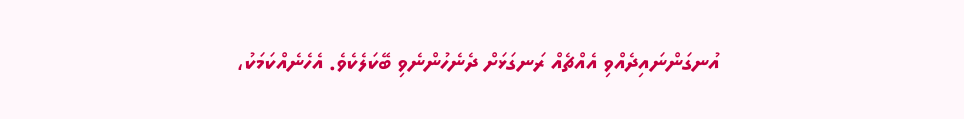އުނގަންނައިދެއްވި އެއްޗެއް ރަނގަޅަށް ދެނެހުންނެވި ބޭކަލެކެވެ. އެހެނެއްކަމަކު،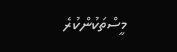މީސްތަކުންކުރެ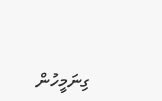ގިނަމީހުން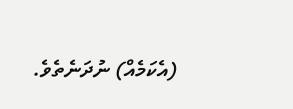(އެކަމެއް) ނުދަނެތެވެ.